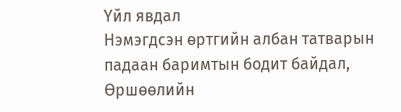Үйл явдал
Нэмэгдсэн өртгийн албан татварын падаан баримтын бодит байдал, Өршөөлийн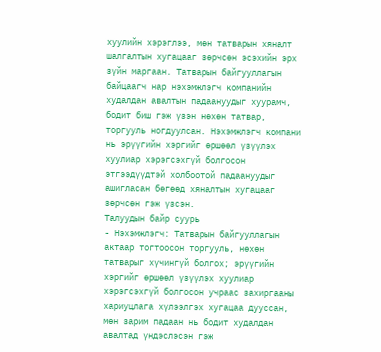хуулийн хэрэглээ, мөн татварын хяналт шалгалтын хугацааг зөрчсөн эсэхийн эрх зүйн маргаан. Татварын байгууллагын байцаагч нар нэхэмжлэгч компанийн худалдан авалтын падаануудыг хуурамч, бодит биш гэж үзэн нөхөн татвар, торгууль ногдуулсан. Нэхэмжлэгч компани нь эрүүгийн хэргийг өршөөл үзүүлэх хуулиар хэрэгсэхгүй болгосон этгээдүүдтэй холбоотой падаануудыг ашигласан бөгөөд хяналтын хугацааг зөрчсөн гэж үзсэн.
Талуудын байр суурь
- Нэхэмжлэгч: Татварын байгууллагын актаар тогтоосон торгууль, нөхөн татварыг хүчингүй болгох; эрүүгийн хэргийг өршөөл үзүүлэх хуулиар хэрэгсэхгүй болгосон учраас захиргааны хариуцлага хүлээлгэх хугацаа дууссан, мөн зарим падаан нь бодит худалдан авалтад үндэслэсэн гэж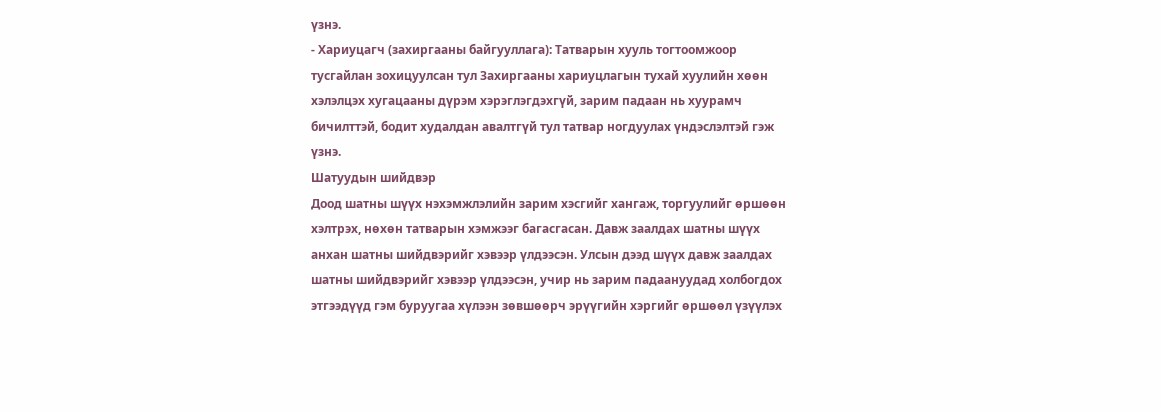үзнэ.
- Хариуцагч (захиргааны байгууллага): Татварын хууль тогтоомжоор тусгайлан зохицуулсан тул Захиргааны хариуцлагын тухай хуулийн хөөн хэлэлцэх хугацааны дүрэм хэрэглэгдэхгүй, зарим падаан нь хуурамч бичилттэй, бодит худалдан авалтгүй тул татвар ногдуулах үндэслэлтэй гэж үзнэ.
Шатуудын шийдвэр
Доод шатны шүүх нэхэмжлэлийн зарим хэсгийг хангаж, торгуулийг өршөөн хэлтрэх, нөхөн татварын хэмжээг багасгасан. Давж заалдах шатны шүүх анхан шатны шийдвэрийг хэвээр үлдээсэн. Улсын дээд шүүх давж заалдах шатны шийдвэрийг хэвээр үлдээсэн, учир нь зарим падаануудад холбогдох этгээдүүд гэм буруугаа хүлээн зөвшөөрч эрүүгийн хэргийг өршөөл үзүүлэх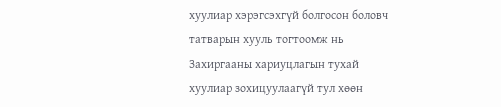хуулиар хэрэгсэхгүй болгосон боловч татварын хууль тогтоомж нь Захиргааны хариуцлагын тухай хуулиар зохицуулаагүй тул хөөн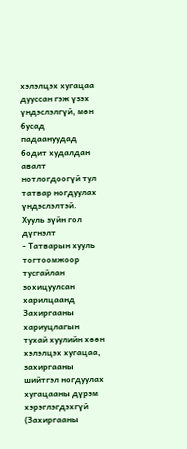хэлэлцэх хугацаа дууссан гэж үзэх үндэслэлгүй, мөн бусад падаануудад бодит худалдан авалт нотлогдоогүй тул татвар ногдуулах үндэслэлтэй.
Хууль зүйн гол дүгнэлт
- Татварын хууль тогтоомжоор тусгайлан зохицуулсан харилцаанд Захиргааны хариуцлагын тухай хуулийн хөөн хэлэлцэх хугацаа, захиргааны шийтгэл ногдуулах хугацааны дүрэм хэрэглэгдэхгүй (Захиргааны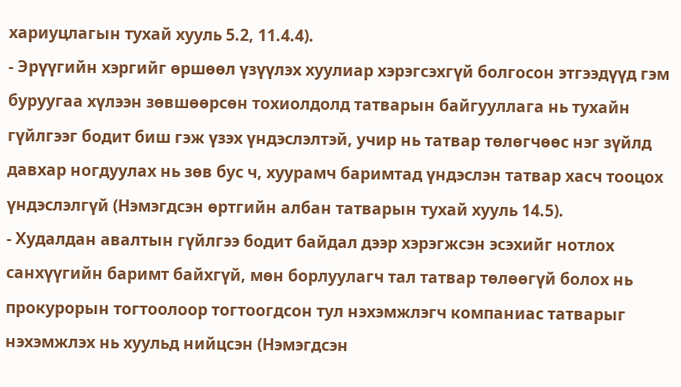хариуцлагын тухай хууль 5.2, 11.4.4).
- Эрүүгийн хэргийг өршөөл үзүүлэх хуулиар хэрэгсэхгүй болгосон этгээдүүд гэм буруугаа хүлээн зөвшөөрсөн тохиолдолд татварын байгууллага нь тухайн гүйлгээг бодит биш гэж үзэх үндэслэлтэй, учир нь татвар төлөгчөөс нэг зүйлд давхар ногдуулах нь зөв бус ч, хуурамч баримтад үндэслэн татвар хасч тооцох үндэслэлгүй (Нэмэгдсэн өртгийн албан татварын тухай хууль 14.5).
- Худалдан авалтын гүйлгээ бодит байдал дээр хэрэгжсэн эсэхийг нотлох санхүүгийн баримт байхгүй, мөн борлуулагч тал татвар төлөөгүй болох нь прокурорын тогтоолоор тогтоогдсон тул нэхэмжлэгч компаниас татварыг нэхэмжлэх нь хуульд нийцсэн (Нэмэгдсэн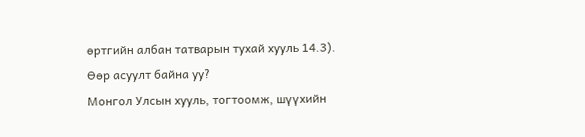өртгийн албан татварын тухай хууль 14.3).
Өөр асуулт байна уу?
Монгол Улсын хууль, тогтоомж, шүүхийн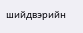шийдвэрийн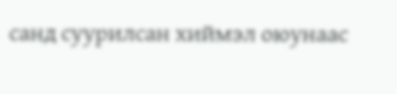санд суурилсан хиймэл оюунаас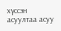хүссэн асуултаа асуу